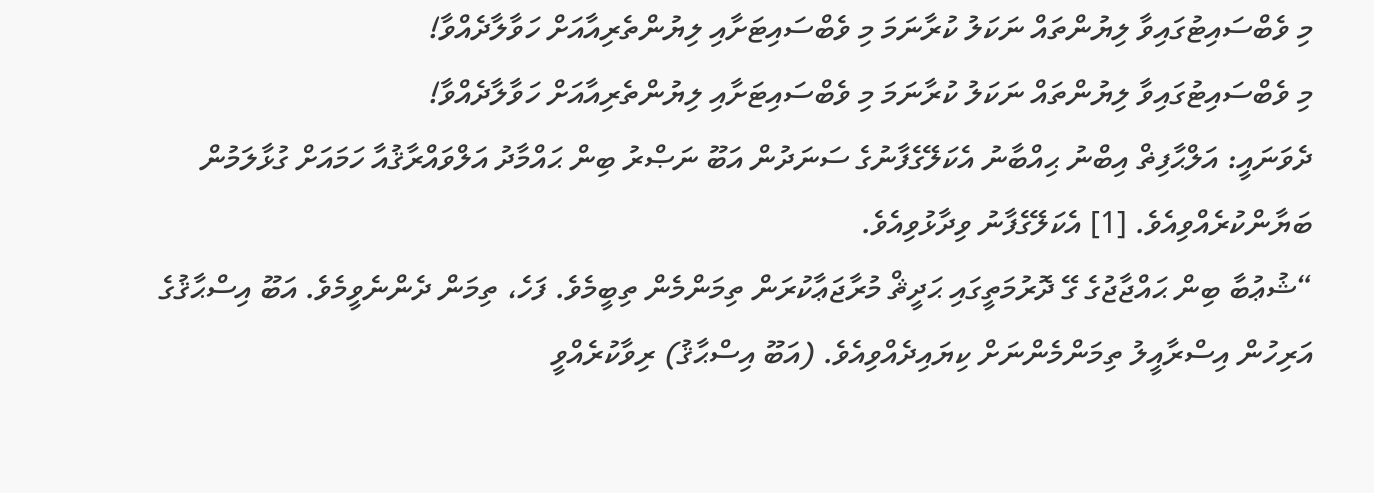މި ވެބްސައިޓުގައިވާ ލިޔުންތައް ނަކަލު ކުރާނަމަ މި ވެބްސައިޓަށާއި ލިޔުންތެރިއާއަށް ހަވާލާދެއްވާ!
މި ވެބްސައިޓުގައިވާ ލިޔުންތައް ނަކަލު ކުރާނަމަ މި ވެބްސައިޓަށާއި ލިޔުންތެރިއާއަށް ހަވާލާދެއްވާ!
ދެވަނައީ: އަލްޙާފިޡް އިބްނު ޙިއްބާނު އެކަލޭގެފާނުގެ ސަނަދުން އަބޫ ނަޞްރު ބިން ޙައްމާދު އަލްވައްރާޤުއާ ހަމައަށް ގުޅާލަމުން ބަޔާންކުރެއްވިއެވެ. [1] އެކަލޭގެފާނު ވިދާޅުވިއެވެ.
“ޝުޢުބާ ބިން ޙައްޖާޖުގެ ގޭ ދޮރުމަތީގައި ޙަދީޘް މުރާޖަޢާކުރަން ތިމަންމެން ތިބީމެވެ. ފަހެ، ތިމަން ދެންނެވީމެވެ. އަބޫ އިސްޙާޤުގެ އަރިހުން އިސްރާއީލު ތިމަންމެންނަށް ކިޔައިދެއްވިއެވެ. (އަބޫ އިސްޙާޤު) ރިވާކުރެއްވީ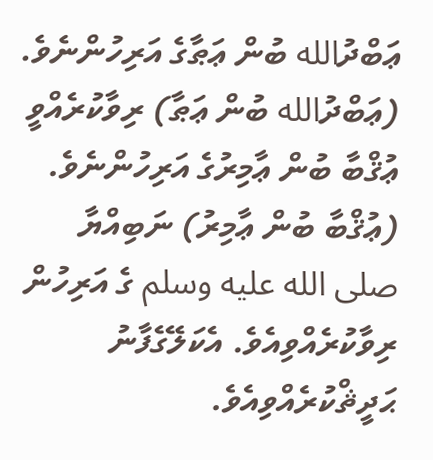ޢަބްދުالله ބުން ޢަޠާގެ އަރިހުންނެވެ. (ޢަބްދުالله ބުން ޢަޠާ) ރިވާކުރެއްވީ ޢުޤްބާ ބުން ޢާމިރުގެ އަރިހުންނެވެ. (ޢުޤްބާ ބުން ޢާމިރު) ނަބިއްޔާ صلى الله عليه وسلم ގެ އަރިހުން ރިވާކުރެއްވިއެވެ. އެކަލޭގެފާނު ޙަދީޘްކުރެއްވިއެވެ.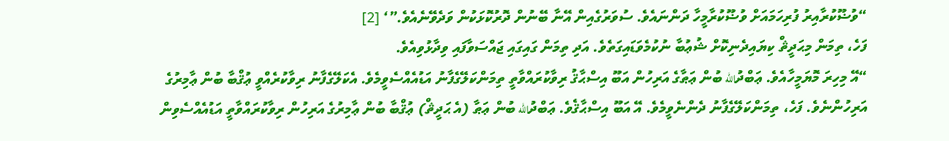“ވުޟޫކުރާއިރު ފުރިހަމައަށް ވުޟޫކުރާމީހާ ދަންނައެވެ. ސުވަރުގެއިން އޭނާ ބޭނުން ދޮރުކޮޅަކުން ވަދެވޭނެއެވެ.”‘ [2]
ފަހެ، ތިމަން މިޙަދީޘް ކިޔައިދެނިކޮށް ޝުޢުބާ ނުކުމެވަޑައިގަތެވެ. އަދި ތިމަން ގައިގައި ޖައްސަވާފައި ވިދާޅުވިއެވެ.
“އޭ މިހިރަ މޮޔަމީހާއެވެ. ޢަބްދުالله ބުން ޢަޠާގެ އަރިހުން އަބޫ އިސްޙާޤު ރިވާކުރައްވާތީ ތިމަންކަލޭގެފާނު އަޑުއެއްސެވީމެވެ. އެކަލޭގެފާނު ރިވާކުރެއްވީ ޢުޤްބާ ބުން ޢާމިރުގެ އަރިހުންނެވެ. ފަހެ، ތިމަންކަލޭގެފާނު ދެންނެވީމެވެ. އޭ އަބޫ އިސްޙާޤެވެ. ޢަބްދުالله ބުން ޢަޠާ (އެ ޙަދީޘް) ޢުޤްބާ ބުން ޢާމިރުގެ އަރިހުން ރިވާކުރައްވާތީ އަޑުއެއްސެވިން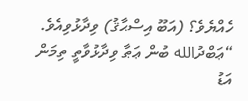ހެއްޔެވެ؟ (އަބޫ އިސްޙާޤު) ވިދާޅުވިއެވެ. “ޢަބްދުالله ބުން ޢަޠާ ވިދާޅުވާތީ ތިމަން އަޑު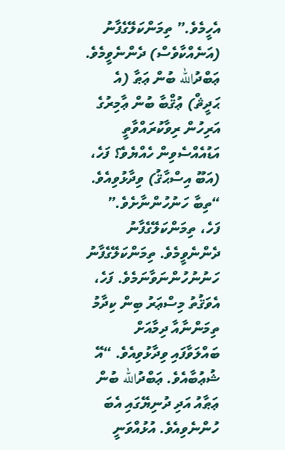އެހީމެވެ.” ތިމަންކަލޭގެފާނު (އަނެއްކާވެސް) ދެންނެވީމެވެ. ޢަބްދުالله ބުން ޢަޠާ (އެ ޙަދީޘް) ޢުޤްބާ ބުން ޢާމިރުގެ އަރިހުން ރިވާކުރައްވާތީ އަޑުއެއްސެވިން ހެއްޔެވެ؟ ފަހެ، (އަބޫ އިސްޙާޤު) ވިދާޅުވިއެވެ. “ތިބާ ހަނުހުންނާށެވެ.” ފަހެ، ތިމަންކަލޭގެފާނު ދެންނެވީމެވެ. ތިމަންކަލޭގެފާނު ހަނުނުހުންނަވާނަމެވެ. ފަހެ، އެވަޤުތު މިސްޢަރު ބިން ކިދާމު ތިމަންނާއާ ދިމާއަށް ބައްލަވާފައި ވިދާޅުވިއެވެ. “އޭ ޝުޢުބާއެވެ. ޢަބްދުالله ބުން ޢަޠާއު އަދި ދުނިޔޭގައި އެބަ ހުންނެވިއެވެ. އުޅުއްވަނީ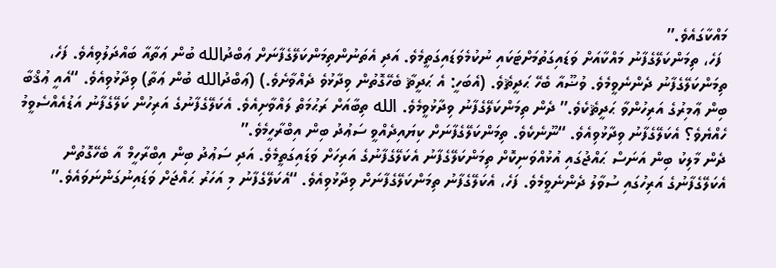މައްކާގައެވެ.”
 ފަހެ، ތިމަންކަލޭގެފާނު މައްކާއަށް ވަޑައިގަތުމަށްޓަކައި ނުކުމެވަޑައިގަތީމެވެ. އަދި އެތަނުންތިމަންކަލޭގެފާނަށް ޢަބްދުالله ބުން ޢަތާއާ ބައްދަލުވިއެވެ. ފަހެ، ތިމަންކަލޭގެފާނު ދެންނެވީމެވެ. ވުޟޫއާ ބެހޭ ޙަދީޘެވެ. (އެބަހީ: އެ ޙަދީޘާ ބެހޭގޮތުން ވިދާޅުވެ ދެއްވާށެވެ.) (ޢަބްދުالله ބުން ޢަތާ) ވިދާޅުވިއެވެ. “އެއީ ޢުޤްބާ ބިން ޢާމިރުގެ އަރިހުންވާ ޙަދީޘެކެވެ.” ދެން ތިމަންކަލޭގެފާނު ވިދާޅުވީމެވެ. الله ތިބާއަށް ރަޙުމަތް ލައްވާށިއެވެ. އެކަލޭގެފާނުގެ އަރިހުން ކަލޭގެފާނު އަޑުއެއްސެވީމު ހެއްޔެވެ؟ އެކަލޭގެފާނު ވިދާޅުވިއެވެ. “ނޫނެކެވެ. ތިމަންކަލޭގެފާނަށް ކިޔައިދެއްވީ ސަޢުދު ބިން އިބްރާހީމެވެ.”
ދެން މާލިކު ބިން އަނަސް ޙައްޖުގައި އުޅުއްވަނިކޮށް ތިމަންކަލޭގެފާނު އެކަލޭގެފާނުގެ އަރިހަށް ވަޑައިގަތީމެވެ. އަދި ސަޢުދު ބިން އިބްރާހީމް އާ ބެހޭގޮތުން އެކަލޭގެފާނުގެ އަރިހުގައި ސުވާލު ދެންނެވީމެވެ. ފަހެ، އެކަލޭގެފާނު ތިމަންކަލޭގެފާނަށް ވިދާޅުވިއެވެ. “އެކަލޭގެފާނު މި އަހަރު ޙައްޖަށް ވަޑައިނުގަންނަވައެވެ.”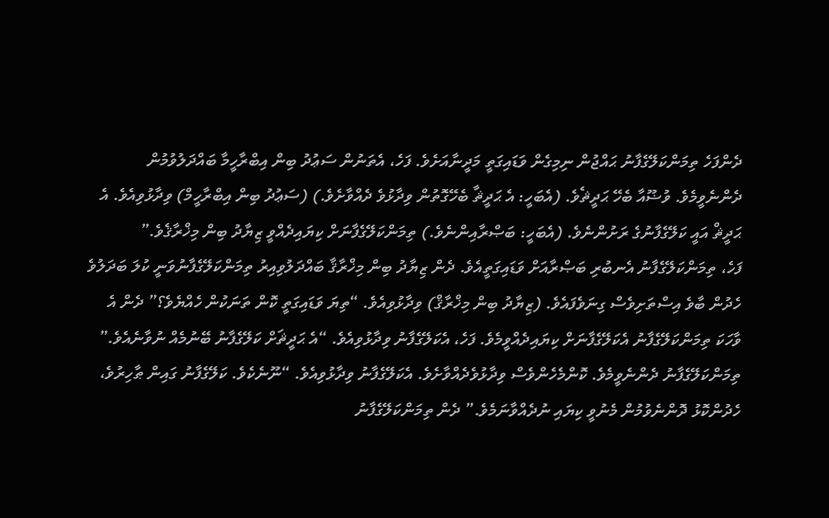ދެންފަހެ ތިމަންކަލޭގެފާނު ޙައްޖުން ނިމިގެން ވަޑައިގަތީ މަދީނާއަށެވެ. ފަހެ، އެތަނުން ސަޢުދު ބިން އިބްރާހީމާ ބައްދަލުވުމުން ދެންނެވީމެވެ. ވުޟޫއާ ބެހޭ ޙަދީޘެވެ. (އެބަހީ: އެ ޙަދީޘާ ބެހޭގޮތުން ވިދާޅުވެ ދެއްވާށެވެ.) (ސަޢުދު ބިން އިބްރާހީމް) ވިދާޅުވިއެވެ. އެ ޙަދީޘް އައީ ކަލޭގެފާނުގެ ރަށުންނެވެ. (އެބަހީ: ބަޞްރާއިންނެވެ.) ތިމަންކަލޭގެފާނަށް ކިޔައިދެއްވީ ޒިޔާދު ބިން މިޚްރާޤެވެ.”
ފަހެ، ތިމަންކަލޭގެފާނު އެނބުރި ބަޞްރާއަށް ވަޑައިގަތީއެވެ. ދެން ޒިޔާދު ބިން މިޚްރާޤާ ބައްދަލުވިއިރު ތިމަންކަލޭގެފާނުވަނީ ކުލަ ބަދަލުވެ ހެދުން ބާވެ އިސްތަށިވެސް ގިނަވެފައެވެ. (ޒިޔާދު ބިން މިޚްރާޤް) ވިދާޅުވިއެވެ. “ތިޔަ ވަޑައިގަތީ ކޮން ތަނަކުން ހެއްޔެވެ؟” ދެން އެ ވާހަކަ ތިމަންކަލޭގެފާނު އެކަލޭގެފާނަށް ކިޔައިދެއްވީމެވެ. ފަހެ، އެކަލޭގެފާނު ވިދާޅުވިއެވެ. “އެ ޙަދީޘަށް ކަލޭގެފާނު ބޭނުމެއް ނުވާނެއެވެ.” ތިމަންކަލޭގެފާނު ދެންނެވީމެވެ. ކޮންމެހެންވެސް ވިދާޅުވެދެއްވާށެވެ. އެކަލޭގެފާނު ވިދާޅުވިއެވެ. “ނޫނެކެވެ. ކަލޭގެފާނު ގައިން ޠާހިރުވެ، ހެދުންކޮޅު ދޮންނެވުމުން މެނުވީ ކިޔައި ނުދެއްވާނަމެވެ.” ދެން ތިމަންކަލޭގެފާނު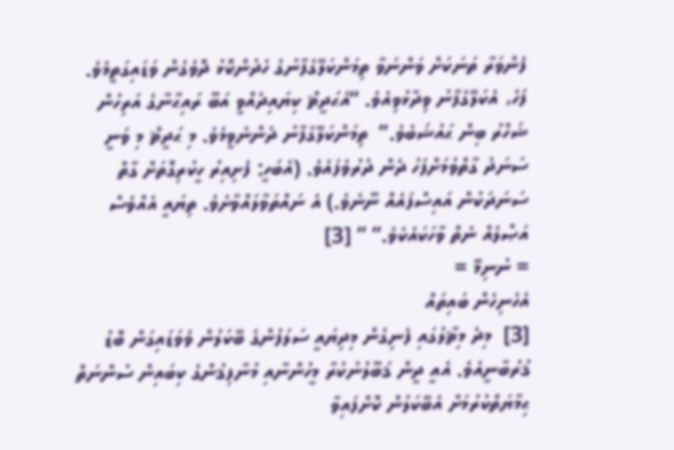ފެންވަރާ ތަނަކަށް ވަންނަވާ ތިމަންކަލޭގެފާނުގެ ހެދުންކޮޅު ދޮވެގެން ވަޑައިގަތީމެވެ. ފަހެ، އެކަލޭގެފާނު ވިދާޅުވިއެވެ. “އެޙަދީޘް ކިޔައިދެއްވީ އަބޫ ރައިޙާނާގެ އަރިހުން ޝަހްރު ބިން ޙައުޝަބެވެ.”  ތިމަންކަލޭގެފާނު ދެންނެވީމެވެ. މި ޙަދީޘް މި ވަނީ ސަނަދު ގާތްވުމަށްފަހު ދެން ދުރުވެފައެވެ. (އެބަހީ: ފެށިއިރު ހީކުރިގޮތަށް ގާތް ސަނަދަކުން އައިސްފައެއް ނޫނެވެ.) އެ ނައްތަވާލައްވާށެވެ. ތިޔައީ އެއްވެސް އަޞްލެއް ނެތް ވާހަކައެކެވެ.” ” [3]
= ނުނިމޭ =
އެހެނިހެން ބައިތައް
[3]  މިދެ މިޘާލުގައި ފެނިގެން މިދިޔައީ ސަލަފުންގެ ބޭކަލުން ވެވަޑައިގަން ބޮޑު ޤުރުބާނީއެވެ. އެއީ ދީން ޤަބޫލުނުކުރާ މީހުންނާއި މުނާފިޤުންގެ ކިބައިން ސުންނަތް ޙިމާޔަތްކުރުމަށް އެބޭކަލުން ކޮށްފައިވާ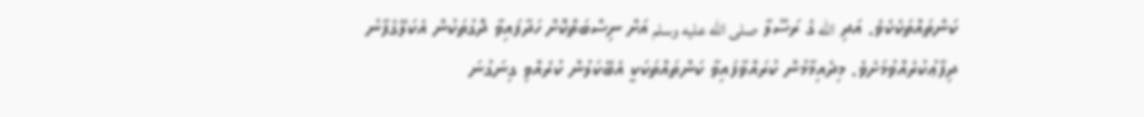ކަންތައްތަކެކެވެ. އަދި الله ގެ ރަސޫލާ صلى الله عليه وسلم އަށް ނިސްބަތްކޮށް ހަދާފައިވާ ދޮގުތަކުން އެކަލޭގެފާނު ދިފާޢުކުރެއްވުމަށެވެ. މިދެއިމާމުން ކުރައްވާފައިވާ ކަންތައްތަކަކީ އެބޭކަލުން ކުރެއްވި ގިނަގުނަ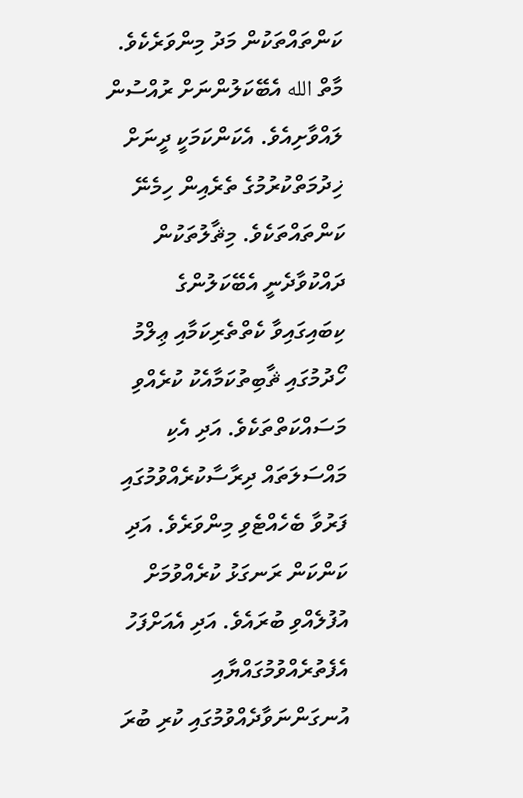ކަންތައްތަކުން މަދު މިންވަރެކެވެ. މާތް الله އެބޭކަލުންނަށް ރުއްސުން ލައްވާށިއެވެ. އެކަންކަމަކީ ދީނަށް ޚިދުމަތްކުރުމުގެ ތެރެއިން ހިމެނޭ ކަންތައްތަކެވެ. މިޘާލުތަކުން ދައްކުވާދެނީ އެބޭކަލުންގެ ކިބައިގައިވާ ކެތްތެރިކަމާއި ޢިލްމު ހޯދުމުގައި ޘާބިތުކަމާއެކު ކުރެއްވި މަސައްކަތްތަކެވެ. އަދި އެކި މައްސަލަތައް ދިރާސާކުރެއްވުމުގައި ފަރުވާ ބެހެއްޓެވި މިންވަރެވެ. އަދި ކަންކަން ރަނގަޅު ކުރެއްވުމަށް އުފުލެއްވި ބުރައެވެ. އަދި އެއަށްފަހު އެފެތުރެއްވުމުގައްޔާއި އުނގަންނަވާދެއްވުމުގައި ކުރި ބުރަ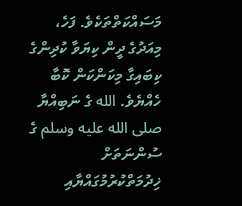މަސައްކަތްތަކެވެ. ފަހެ، މިއަދުގެ ދީން ކިޔަވާ ކުދިންގެ ކިބައިގާ މިކަންކަން ކޮބާ ހެއްޔެވެ. الله ގެ ނަބިއްޔާ صلى الله عليه وسلم ގެ ސުންނަތަށް ޚިދުމަތްކުރުމުގައްޔާއި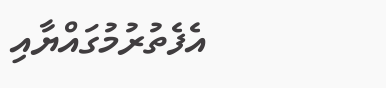އެފެތުރުމުގައްޔާއި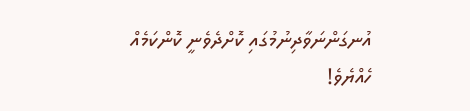އުނގަންނަވާދިނުމުގައި ކޮށްދެވެނީ ކޮންކަމެއް ހެއްޔެވެ!